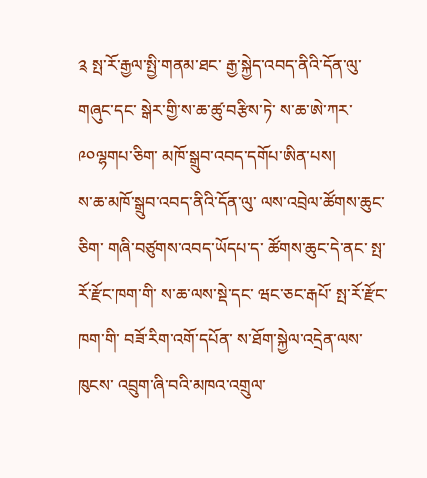༉ སྤ་རོ་རྒྱལ་སྤྱི་གནམ་ཐང་ རྒྱ་སྐྱེད་འབད་ནིའི་དོན་ལུ་ གཞུང་དང་ སྒེར་གྱི་ས་ཆ་ཚུ་བརྩིས་ཏེ་ ས་ཆ་ཨེ་ཀར་༩༠ལྷགཔ་ཅིག་ མཁོ་སྒྲུབ་འབད་དགོཔ་ཨིན་པས།
ས་ཆ་མཁོ་སྒྲུབ་འབད་ནིའི་དོན་ལུ་ ལས་འབྲེལ་ཚོགས་ཆུང་ཅིག་ གཞི་བཙུགས་འབད་ཡོདཔ་ད་ ཚོགས་ཆུང་དེ་ནང་ སྤ་རོ་རྫོང་ཁག་གི་ ས་ཆ་ལས་སྡེ་དང་ ཝང་ཅང་རྒཔོ་ སྤ་རོ་རྫོང་ཁག་གི་ བཟོ་རིག་འགོ་དཔོན་ ས་ཐོག་སྐྱེལ་འདྲེན་ལས་ཁུངས་ འབྲུག་ཞི་བའི་མཁའ་འགྲུལ་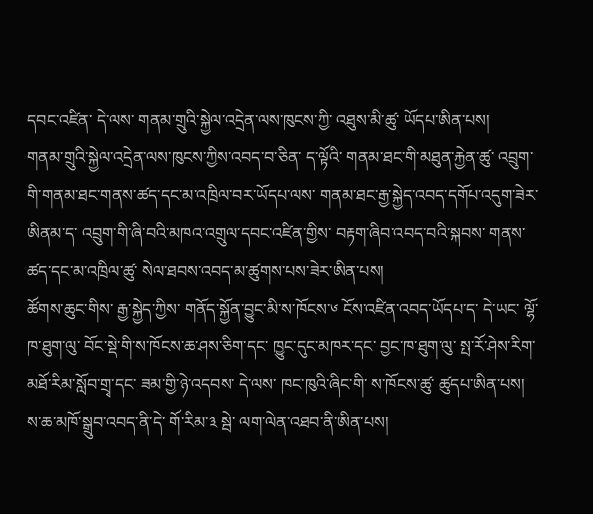དབང་འཛིན་ དེ་ལས་ གནམ་གྲུའི་སྐྱེལ་འདྲེན་ལས་ཁུངས་ཀྱི་ འཐུས་མི་ཚུ་ ཡོདཔ་ཨིན་པས།
གནམ་གྲུའི་སྐྱེལ་འདྲེན་ལས་ཁུངས་ཀྱིས་འབད་བ་ཅིན་ ད་ལྟོའི་ གནམ་ཐང་གི་མཐུན་རྐྱེན་ཚུ་ འབྲུག་གི་གནམ་ཐང་གནས་ཚད་དང་མ་འཁྲིལ་བར་ཡོདཔ་ལས་ གནམ་ཐང་རྒྱ་སྐྱེད་འབད་དགོཔ་འདུག་ཟེར་ཨིནམ་ད་ འབྲུག་གི་ཞི་བའི་མཁའ་འགྲུལ་དབང་འཛིན་གྱིས་ བརྟག་ཞིབ་འབད་བའི་སྐབས་ གནས་ཚད་དང་མ་འཁྲིལ་ཚུ་ སེལ་ཐབས་འབད་མ་ཚུགས་པས་ཟེར་ཨིན་པས།
ཚོགས་ཆུང་གིས་ རྒྱ་སྐྱེད་ཀྱིས་ གནོད་སྐྱོན་བྱུང་མི་ས་ཁོངས་༦ ངོས་འཛིན་འབད་ཡོདཔ་ད་ དེ་ཡང་ ལྷོ་ཁ་ཐུག་ལུ་ བོང་སྡེ་གི་ས་ཁོངས་ཆ་ཤས་ཅིག་དང་ ཁྱུང་དུང་མཁར་དང་ བྱང་ཁ་ཐུག་ལུ་ སྤ་རོ་ཤེས་རིག་མཐོ་རིམ་སློབ་གྲྭ་དང་ ཟམ་གྱི་ཉེ་འདབས་ དེ་ལས་ ཁང་ཁུའི་ཞིང་གི་ ས་ཁོངས་ཚུ་ ཚུདཔ་ཨིན་པས།
ས་ཆ་མཁོ་སྒྲུབ་འབད་ནི་དེ་ གོ་རིམ་༣ སྦེ་ ལག་ལེན་འཐབ་ནི་ཨིན་པས།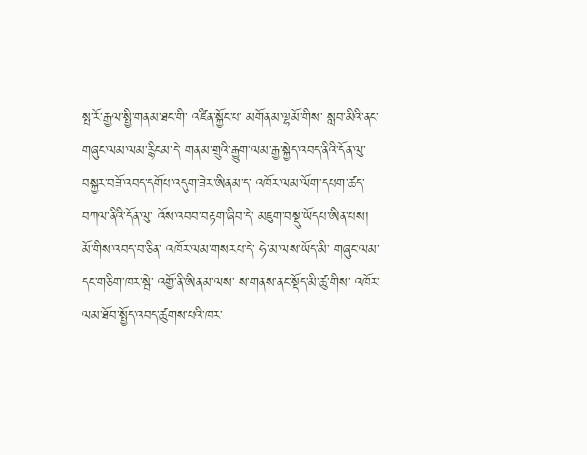སྤ་རོ་རྒྱལ་སྤྱི་གནམ་ཐང་གི་ འཛིན་སྐྱོང་པ་ མགོནམ་ལྷམོ་གིས་ སླབ་མིའི་ནང་ གཞུང་ལམ་ལམ་རྙིངམ་དེ་ གནམ་གྲུའི་རྒྱུག་ལམ་རྒྱ་སྐྱེད་འབད་ནིའི་དོན་ལུ་ བསྐྱར་བཟོ་འབད་དགོཔ་འདུག་ཟེར་ཨིནམ་ད་ འཁོར་ལམ་ལོག་དཔག་ཚད་བཀལ་ནིའི་དོན་ལུ་ འོས་འབབ་བརྟག་ཞིབ་དེ་ མཇུག་བསྡུ་ཡོདཔ་ཨིན་པས།
མོ་གིས་འབད་བ་ཅིན་ འཁོར་ལམ་གསརཔ་དེ་ ཧེ་མ་ལས་ཡོད་མི་ གཞུང་ལམ་དང་གཅིག་ཁར་སྦེ་ འགྱོ་ནི་ཨིནམ་ལས་ ས་གནས་ནང་སྡོད་མི་ཚུ་གིས་ འཁོར་ལམ་ཐོབ་སྤྱོད་འབད་ཚུགས་པའི་ཁར་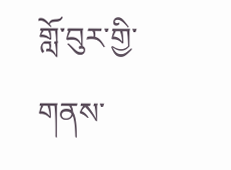གློ་བུར་གྱི་གནས་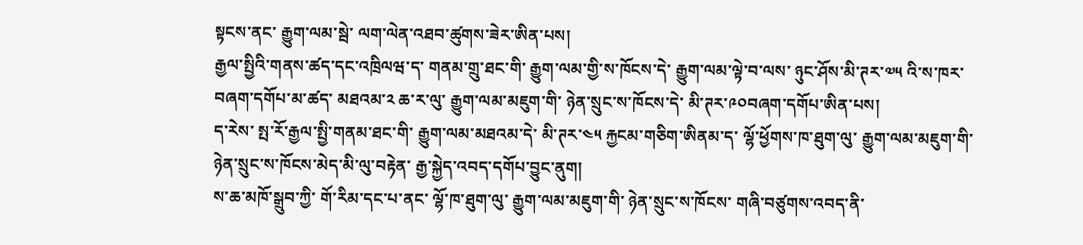སྟངས་ནང་ རྒྱུག་ལམ་སྦེ་ ལག་ལེན་འཐབ་ཚུགས་ཟེར་ཨིན་པས།
རྒྱལ་སྤྱིའི་གནས་ཚད་དང་འཁྲིལཝ་ད་ གནམ་གྲུ་ཐང་གི་ རྒྱུག་ལམ་གྱི་ས་ཁོངས་དེ་ རྒྱུག་ལམ་ལྟེ་བ་ལས་ ཉུང་ཤོས་མི་ཊར་༧༥ འི་ས་ཁར་བཞག་དགོཔ་མ་ཚད་ མཐའམ་༢ ཆ་ར་ལུ་ རྒྱུག་ལམ་མཇུག་གི་ ཉེན་སྲུང་ས་ཁོངས་དེ་ མི་ཊར་༩༠བཞག་དགོཔ་ཨིན་པས།
ད་རེས་ སྤ་རོ་རྒྱལ་སྤྱི་གནམ་ཐང་གི་ རྒྱུག་ལམ་མཐའམ་དེ་ མི་ཊར་༤༥ རྐྱངམ་གཅིག་ཨིནམ་ད་ ལྷོ་ཕྱོགས་ཁ་ཐུག་ལུ་ རྒྱུག་ལམ་མཇུག་གི་ ཉེན་སྲུང་ས་ཁོངས་མེད་མི་ལུ་བརྟེན་ རྒྱ་སྐྱེད་འབད་དགོཔ་བྱུང་ནུག།
ས་ཆ་མཁོ་སྒྲུབ་ཀྱི་ གོ་རིམ་དང་པ་ནང་ ལྷོ་ཁ་ཐུག་ལུ་ རྒྱུག་ལམ་མཇུག་གི་ ཉེན་སྲུང་ས་ཁོངས་ གཞི་བཙུགས་འབད་ནི་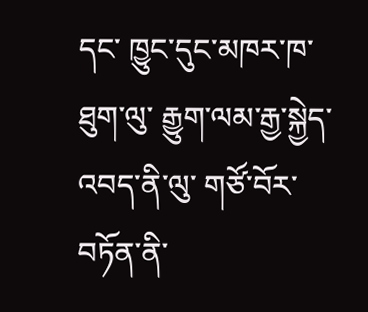དང་ ཁྱུང་དུང་མཁར་ཁ་ཐུག་ལུ་ རྒྱུག་ལམ་རྒྱ་སྐྱེད་འབད་ནི་ལུ་ གཙོ་བོར་བཏོན་ནི་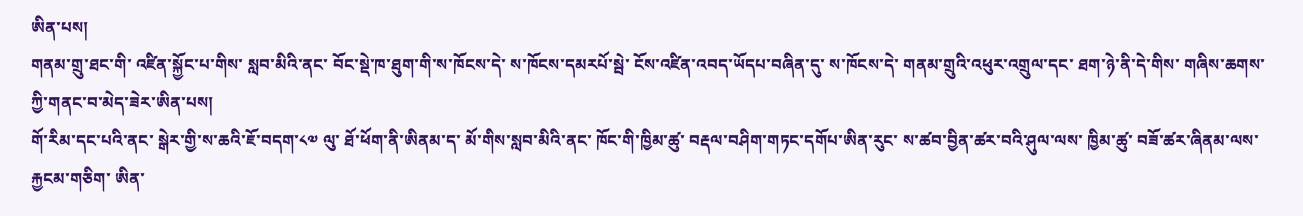ཨིན་པས།
གནམ་གྲུ་ཐང་གི་ འཛིན་སྐྱོང་པ་གིས་ སླབ་མིའི་ནང་ བོང་སྡེ་ཁ་ཐུག་གི་ས་ཁོངས་དེ་ ས་ཁོངས་དམརཔོ་སྦེ་ ངོས་འཛིན་འབད་ཡོདཔ་བཞིན་དུ་ ས་ཁོངས་དེ་ གནམ་གྲུའི་འཕུར་འགྲུལ་དང་ ཐག་ཉེ་ནི་དེ་གིས་ གཞིས་ཆགས་ཀྱི་གནང་བ་མེད་ཟེར་ཨིན་པས།
གོ་རིམ་དང་པའི་ནང་ སྒེར་གྱི་ས་ཆའི་ཇོ་བདག་༨༧ ལུ་ ཐོ་ཕོག་ནི་ཨིནམ་ད་ མོ་གིས་སླབ་མིའི་ནང་ ཁོང་གི་ཁྱིམ་ཚུ་ བརྡལ་བཤིག་གཏང་དགོཔ་ཨིན་རུང་ ས་ཚབ་བྱིན་ཚར་བའི་ཤུལ་ལས་ ཁྱིམ་ཚུ་ བཟོ་ཚར་ཞིནམ་ལས་རྐྱངམ་གཅིག་ ཨིན་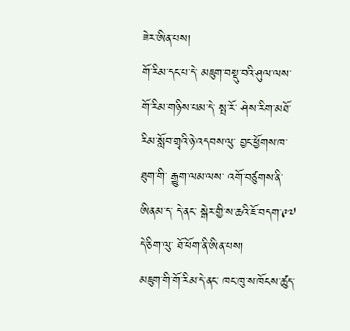ཟེར་ཨིན་པས།
གོ་རིམ་དང་པ་དེ་ མཇུག་བསྡུ་བའི་ཤུལ་ལས་ གོ་རིམ་གཉིས་པམ་དེ་ སྤ་རོ་ ཤེས་རིག་མཐོ་རིམ་སློབ་གྲྭའི་ཉེ་འདབས་ལུ་ བྱང་ཕྱོགས་ཁ་ཐུག་གི་ རྒྱུག་ལམ་ལས་ འགོ་བཙུགས་ནི་ཨིནམ་ད་ དེ་ནང་ སྒེར་གྱི་ས་ཆའི་ཇོ་བདག་༩༧ དེ་ཅིག་ལུ་ ཐོ་ཕོག་ནི་ཨིན་པས།
མཇུག་གི་གོ་རིམ་དེ་ནང་ ཁང་ཁུ་ས་ཁོངས་ཚུད་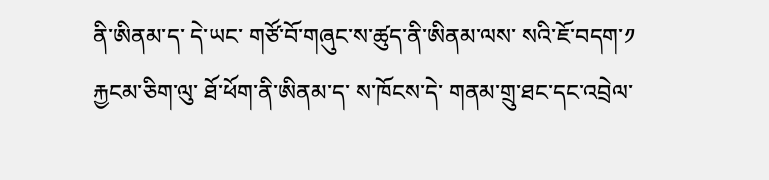ནི་ཨིནམ་ད་ དེ་ཡང་ གཙོ་བོ་གཞུང་ས་ཚུད་ནི་ཨིནམ་ལས་ སའི་ཇོ་བདག་༡ རྐྱངམ་ཅིག་ལུ་ ཐོ་ཕོག་ནི་ཨིནམ་ད་ ས་ཁོངས་དེ་ གནམ་གྲུ་ཐང་དང་འབྲེལ་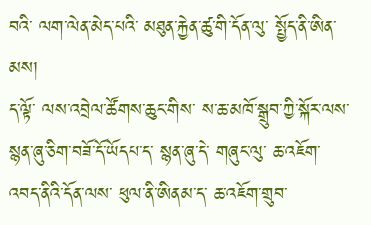བའི་ ལག་ལེན་མེད་པའི་ མཐུན་རྐྱེན་ཚུ་གི་དོན་ལུ་ སྤྱོད་ནི་ཨིན་མས།
ད་ལྟོ་ ལས་འབྲེལ་ཚོགས་ཆུང་གིས་ ས་ཆ་མཁོ་སྒྲུབ་ཀྱི་སྐོར་ལས་ སྙན་ཞུ་ཅིག་བཟོ་དོ་ཡོདཔ་ད་ སྙན་ཞུ་དེ་ གཞུང་ལུ་ ཆ་འཇོག་འབད་ནིའི་དོན་ལས་ ཕུལ་ནི་ཨིནམ་ད་ ཆ་འཇོག་གྲུབ་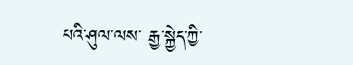པའི་ཤུལ་ལས་ རྒྱ་སྐྱེད་ཀྱི་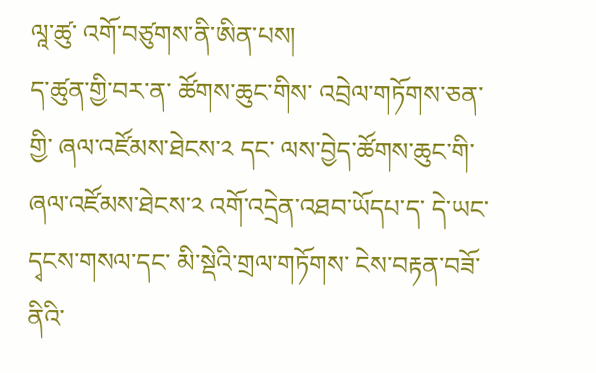ལཱ་ཚུ་ འགོ་བཙུགས་ནི་ཨིན་པས།
ད་ཚུན་གྱི་བར་ན་ ཚོགས་ཆུང་གིས་ འབྲེལ་གཏོགས་ཅན་གྱི་ ཞལ་འཛོམས་ཐེངས་༢ དང་ ལས་བྱེད་ཚོགས་ཆུང་གི་ ཞལ་འཛོམས་ཐེངས་༢ འགོ་འདྲེན་འཐབ་ཡོདཔ་ད་ དེ་ཡང་ དྭངས་གསལ་དང་ མི་སྡེའི་གྲལ་གཏོགས་ ངེས་བརྟན་བཟོ་ནིའི་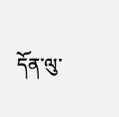དོན་ལུ་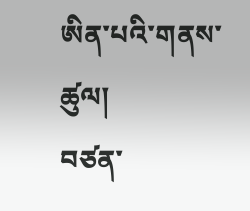ཨིན་པའི་གནས་ཚུལ།
བཙན་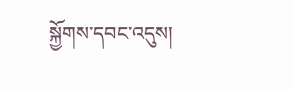སྐྱོགས་དབང་འདུས།